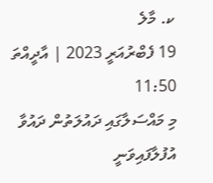ކ. މާލެ
19 ފެބްރުއަރީ 2023 | އާދީއްތަ 11:50
މި މައްސަލާގައި ދައުލަތުން ދައުވާ އުފުލާފައިވަނީ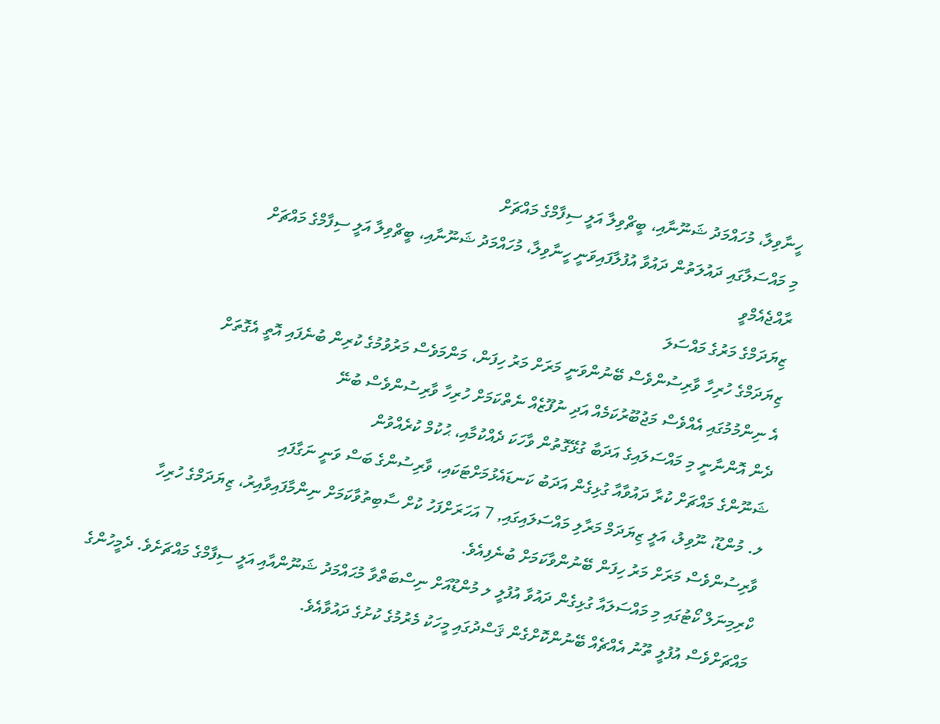ހީނާވިލާ، މުހައްމަދު ޝަނޫނާއި، ބީޗްވިލާ އަލީ ސިފާމްގެ މައްޗަށް
މި މައްސަލާގައި ދައުލަތުން ދައުވާ އުފުލާފައިވަނީ ހީނާވިލާ، މުހައްމަދު ޝަނޫނާއި، ބީޗްވިލާ އަލީ ސިފާމްގެ މައްޗަށް
ރާއްޖެއެމްވީ
ޒިޔަދަމްގެ މަރުގެ މައްސަލަ
ޒިޔަދަމްގެ ހުރިހާ ވާރިސުންވެސް ބޭނުންވަނީ މަރަށް މަރު ހިފަން، މަންމަވެސް މަރުވުމުގެ ކުރިން ބުނެފައި އޮތީ އެގޮތަށް
އެ ނިންމުމުގައި އެއްވެސް މަޖުބޫރުކަމެއް އަދި ނުފޫޒެއް ނެތްކަމަށް ހުރިހާ ވާރިސުންވެސް ބުނޭ
ދެން އޮންނާނީ މި މައްސަލައިގެ އަދަބާ ގުޅޭގޮތުން ވާހަކަ ދެއްކުމާއި، ޙުކުމް ކުރެއްވުން
ޝަނޫންގެ މައްޗަށް ކުރާ ދައުވާއާ ގުޅިގެން އަދަބު ކަނޑައެޅުމަށްޓަކައި، ވާރިސުންގެ ބަސް ވަނީ ނަގާފައި
ލ. މުންޑޫ، ނޫވިލު، އަލީ ޒިޔަދަމް މަރާލި މައްސަލައިގައި, 7 އަހަރަށްފަހު ކުށް ސާބިތުވާކަމަށް ނިންމާފައިވާއިރު، ޒިޔަދަމްގެ ހުރިހާ ވާރިސުންވެސް މަރަށް މަރު ހިފަން ބޭނުންވާކަމަށް ބުނެފިއެވެ.
ކްރިމިނަލް ކޯޓުގައި މި މައްސަލައާ ގުޅިގެން ދައުވާ އުފުލީ ލ މުންޑޫއަށް ނިސްބަތްވާ މުޙައްމަދު ޝަނޫންއާއި އަލީ ސިފާމްގެ މައްޗަށެވެ. ދެމީހުންގެ މައްޗަށްވެސް އުފުލީ ތޫނު އެއްޗެއް ބޭނުންކޮށްގެން ޤަސްދުގައި މީހަކު މެރުމުގެ ކުށުގެ ދައުވާއެވެ.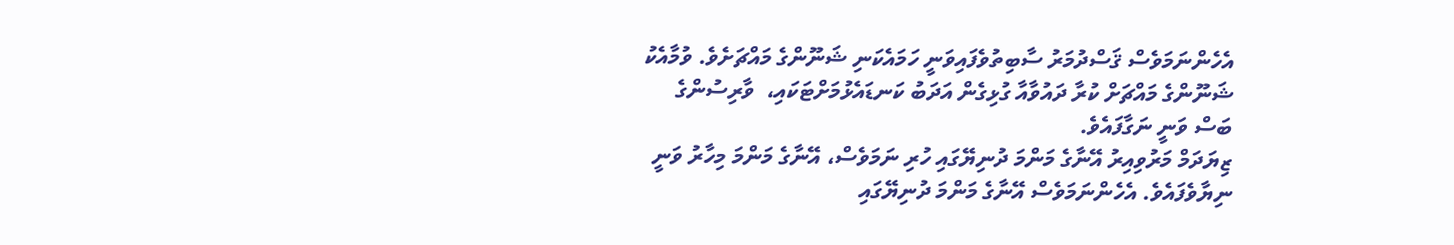އެހެންނަމަވެސް ޤަސްދުމަރު ސާބިތުވެފައިވަނީ ހަމައެކަނި ޝަނޫންގެ މައްޗަށެވެ. ވުމާއެކު ޝަނޫންގެ މައްޗަށް ކުރާ ދައުވާއާ ގުޅިގެން އަދަބު ކަނޑައެޅުމަށްޓަކައި،  ވާރިސުންގެ ބަސް ވަނީ ނަގާފައެވެ.
ޒިޔަދަމް މަރުވިއިރު އޭނާގެ މަންމަ ދުނިޔޭގައި ހުރި ނަމަވެސް، އޭނާގެ މަންމަ މިހާރު ވަނީ ނިޔާވެފައެވެ. އެހެންނަމަވެސް އޭނާގެ މަންމަ ދުނިޔޭގައި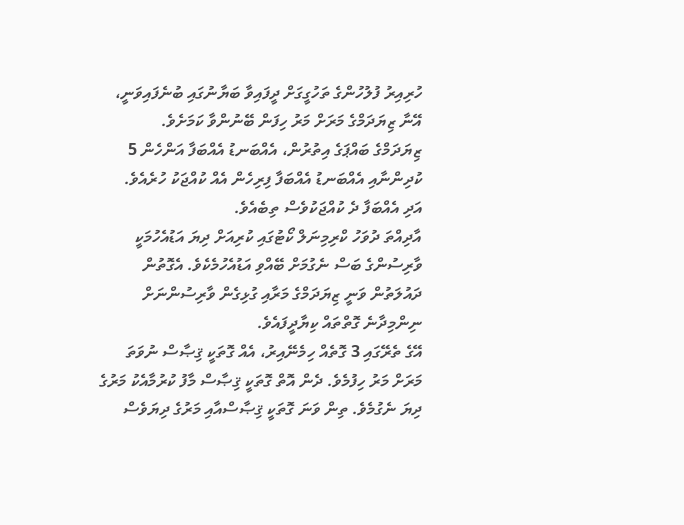ހުރިއިރު ފުލުހުންގެ ތަހުގީގަށް ދީފައިވާ ބަޔާނުގައި ބުނެފައިވަނީ، އޭނާ ޒިޔަދަމްގެ މަރަށް މަރު ހިފަން ބޭނުންވާ ކަމަށެވެ.
ޒިޔަދަމްގެ ބައްޕަގެ އިތުރުން، އެއްބަނޑު އެއްބަފާ އަންހެން 5 ކުދިންނާއި އެއްބަނޑު އެއްބަފާ ފިރިހެން އެއް ކުއްޖަކު ހުރެއެވެ.
އަދި އެއްބަފާ ދެ ކުއްޖަކުވެސް ތިބެއެވެ.
އާދިއްތަ ދުވަހު ކްރިމިނަލް ކޯޓުގައި ކުރިއަށް ދިޔަ އަޑުއެހުމަކީ ވާރިސުންގެ ބަސް ނެގުމަށް ބޭއްވި އަޑުއެހުމެކެވެ. އެގޮތުން ދައުލަތުން ވަނީ ޒިޔަދަމްގެ މަރާއި ގުޅިގެން ވާރިސުންނަށް ނިންމިދާނެ ގޮތްތައް ކިޔާދީފައެވެ.
އޭގެ ތެރޭގައި 3 ގޮތެއް ހިމެނޭއިރު، އެއް ގޮތަކީ ޤިޞާސް ނުވަތަ މަރަށް މަރު ހިފުމެވެ. ދެން އޮތް ގޮތަކީ ޤިޞާސް މާފު ކުރުމާއެކު މަރުގެ ދިޔަ ނެގުމެވެ. ތިން ވަނަ ގޮތަކީ ޤިޞާސްއާއި މަރުގެ ދިޔަވެސް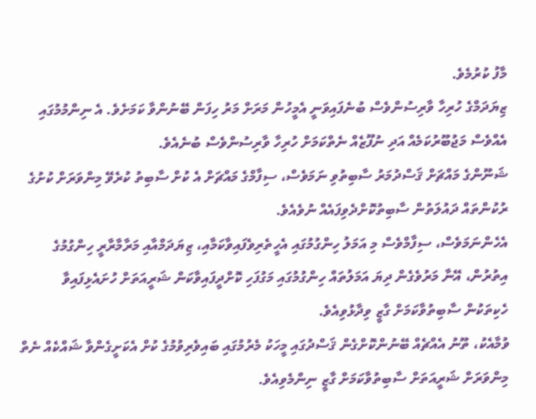މާފު ކުރުމެވެ.
ޒިޔަދަމްގެ ހުރިހާ ވާރިސުންވެސް ބުނެފައިވަނީ އެމީހުން މަރަށް މަރު ހިފަން ބޭނުންވާ ކަމަށެވެ. އެ ނިންމުމުގައި އެއްވެސް މަޖުބޫރުކަމެއް އަދި ނުފޫޒެއް ނެތްކަމަށް ހުރިހާ ވާރިސުންވެސް ބުނެއެވެ.
ޝަނޫންގެ މައްޗަށް ޤަސްދުމަރު ސާބިތުވި ނަމަވެސް، ސިފާމްގެ މައްޗަށް އެ ކުށް ސާބިތު ކުރެވޭ މިންވަރަށް ކުށުގެ ރުކުންތައް ދައުލަތުން ސާބިތުކޮށްދެވިފައެއް ނުވެއެވެ.
އެހެންނަމަވެސް، ސިފާމްވެސް މި އަމަލު ހިންގުމުގައި އެހީތެރިވެފައިވާކަމާއި، ޒިޔަދަމްއާއި މަރާމާރާރީ ހިންގުމުގެ އިތުރުން، އޭނާ މަރުވެގެން ދިޔަ އަމަލުތައް ހިންގުމުގައި މަގުފަހި ކޮށްދީފައިވާކަން ޝަރީއަތަށް ހުށައެޅިފައިވާ ހެކިތަކުން ސާބިތުވާކަމަށް ގާޒީ ވިދާޅުވިއެވެ.
ވުމާއެކު، ތޫނު އެއްޗެއް ބޭނުންކޮށްގެން ޤަސްދުގައި މީހަކު މެރުމުގައި ބައިވެރިވުމުގެ ކުށް އެކަށީގެންވާ ޝައްކެއް ނެތް މިންވަރަށް ޝަރީއަތަށް ސާބިތުވާކަމަށް ގާޒީ ނިންމެވިއެވެ.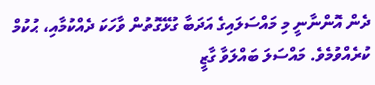ދެން އޮންނާނީ މި މައްސަލައިގެ އަދަބާ ގުޅޭގޮތުން ވާހަކަ ދެއްކުމާއި، ޙުކުމް ކުރެއްވުމެވެ. މައްސަލަ ބައްލަވާ ގާޒީ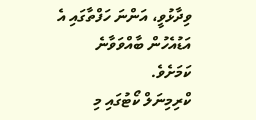ވިދާޅުވީ، އަންނަ ހަފްތާގައި އެ އަޑުއެހުން ބާއްވަވާނެ ކަމަށެވެ.
ކްރިމިނަލް ކޯޓުގައި މި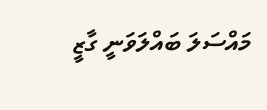މައްސަލަ ބައްލަވަނީ ގާޒީ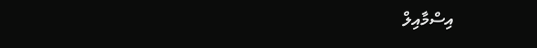އިސްމާއިލް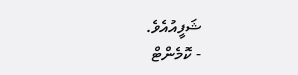ޝަފީއުއެވެ.
- ކޮމެންޓް